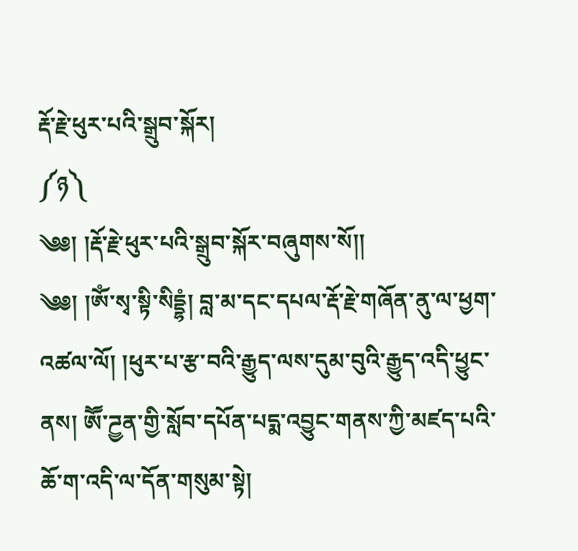རྡོ་རྗེ་ཕུར་པའི་སྒྲུབ་སྐོར།
༼ཉ༽
༄༅། །རྡོ་རྗེ་ཕུར་པའི་སྒྲུབ་སྐོར་བཞུགས་སོ།།
༄༅། །ཨོཾ་སྭ་སྟི་སིདྡྷཾ། བླ་མ་དང་དཔལ་རྡོ་རྗེ་གཞོན་ནུ་ལ་ཕྱག་འཚལ་ལོ། །ཕུར་པ་རྩ་བའི་རྒྱུད་ལས་དུམ་བུའི་རྒྱུད་འདི་ཕྱུང་ནས། ཨཽ་ཌྱན་གྱི་སློབ་དཔོན་པདྨ་འབྱུང་གནས་ཀྱི་མཛད་པའི་ཆོ་ག་འདི་ལ་དོན་གསུམ་སྟེ།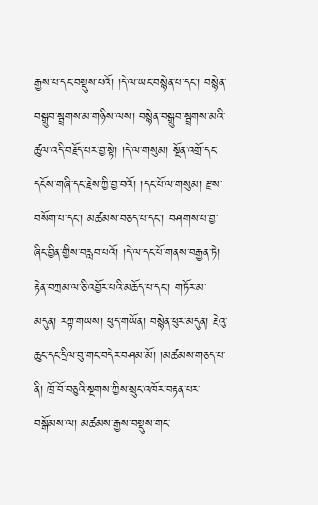རྒྱས་པ་དང་བསྡུས་པའོ། །དེ་ལ་ཡང་བསྙེན་པ་དང་། བསྙེན་བསྒྲུབ་སྦྲགས་མ་གཉིས་ལས། བསྙེན་བསྒྲུབ་སྦྲགས་མའི་ཚུལ་འདི་བརྗོད་པར་བྱ་སྟེ། །དེ་ལ་གསུམ། སྔོན་འགྲོ་དང་དངོས་གཞི་དང་རྗེས་ཀྱི་བྱ་བའོ། །དང་པོ་ལ་གསུམ། རྫས་བསོག་པ་དང་། མཚམས་བཅད་པ་དང་། བཤགས་པ་བྱ་ཞིང་བྱིན་གྱིས་བརླབ་པའོ། །དེ་ལ་དང་པོ་གནས་བརྒྱན་ཏེ། རྟེན་བཀྲམ་ལ་ཅི་འབྱོར་པའི་མཆོད་པ་དང་། གཏོར་མ་མདུན། རཀྟ་གཡས། ཕུད་གཡོན། བསྙེན་ཕུར་མདུན། རྔེའུ་ཆུང་དང་དྲིལ་བུ་གང་བདེར་བཤམ་མོ། །མཚམས་གཅད་པ་ནི། ཁྲོ་བོ་བཅུའི་སྔགས་ཀྱིས་སྲུང་འཁོར་བརྟན་པར་བསྒོམས་ལ། མཚམས་རྒྱས་བསྡུས་གང་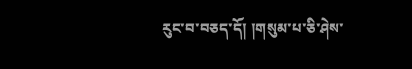རུང་བ་བཅད་དོ། །གསུམ་པ་ཅི་ཤེས་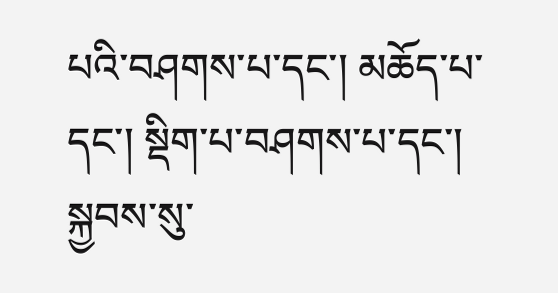པའི་བཤགས་པ་དང་། མཆོད་པ་དང་། སྡིག་པ་བཤགས་པ་དང་། སྐྱབས་སུ་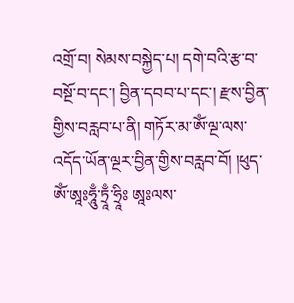འགྲོ་བ། སེམས་བསྐྱེད་པ། དགེ་བའི་རྩ་བ་བསྔོ་བ་དང་། བྱིན་དབབ་པ་དང་། རྫས་བྱིན་གྱིས་བརླབ་པ་ནི། གཏོར་མ་ཨོཾ་ལྔ་ལས་འདོད་ཡོན་ལྔར་བྱིན་གྱིས་བརླབ་བོ། །ཕུད་ཨོཾ་ཨཱཿཧཱུྃ་ཏྲཱྃ་ཧྲཱིཿ ཨཱཿལས་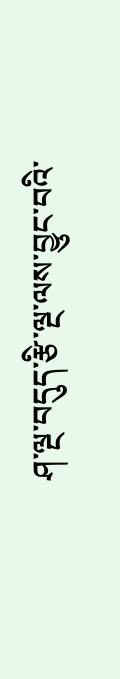ཤ་ལྔ་བདུད་རྩི་ལྔ་ལས་བྱུང་བའི་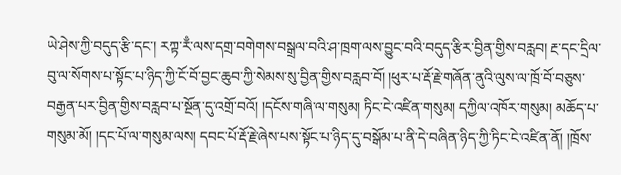ཡེ་ཤེས་ཀྱི་བདུད་རྩི་དང་། རཀྟ་རྃ་ལས་དགྲ་བགེགས་བསྒྲལ་བའི་ཤ་ཁྲག་ལས་བྱུང་བའི་བདུད་རྩིར་བྱིན་གྱིས་བརླབ། རྔ་དང་དྲིལ་བུ་ལ་སོགས་པ་སྟོང་པ་ཉིད་ཀྱི་ངོ་བོ་བྱང་ཆུབ་ཀྱི་སེམས་སུ་བྱིན་གྱིས་བརླབ་བོ། །ཕུར་པ་རྡོ་རྗེ་གཞོན་ནུའི་ལུས་ལ་ཁྲོ་བོ་བཅུས་བརྒྱན་པར་བྱིན་གྱིས་བརླབ་པ་སྔོན་དུ་འགྲོ་བའོ། །དངོས་གཞི་ལ་གསུམ། ཏིང་ངེ་འཛིན་གསུམ། དཀྱིལ་འཁོར་གསུམ། མཆོད་པ་གསུམ་མོ། །དང་པོ་ལ་གསུམ་ལས། དབང་པོ་རྡོ་རྗེ་ཞེས་པས་སྟོང་པ་ཉིད་དུ་བསྒོམ་པ་ནི་དེ་བཞིན་ཉིད་ཀྱི་ཏིང་ངེ་འཛིན་ནོ། །ཁྲོས་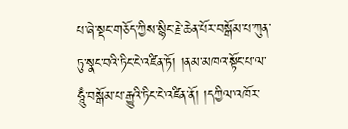པ་ཞེ་སྡང་གཅོད་ཀྱིས་སྙིང་རྗེ་ཆེན་པོར་བསྒོམ་པ་ཀུན་ཏུ་སྣང་བའི་ཏིང་ངེ་འཛིན་ཏོ། །ནམ་མཁའ་སྟོང་པ་ལ་ཧཱུྃ་བསྒོམ་པ་རྒྱུའི་ཏིང་ངེ་འཛིན་ནོ། །དཀྱིལ་འཁོར་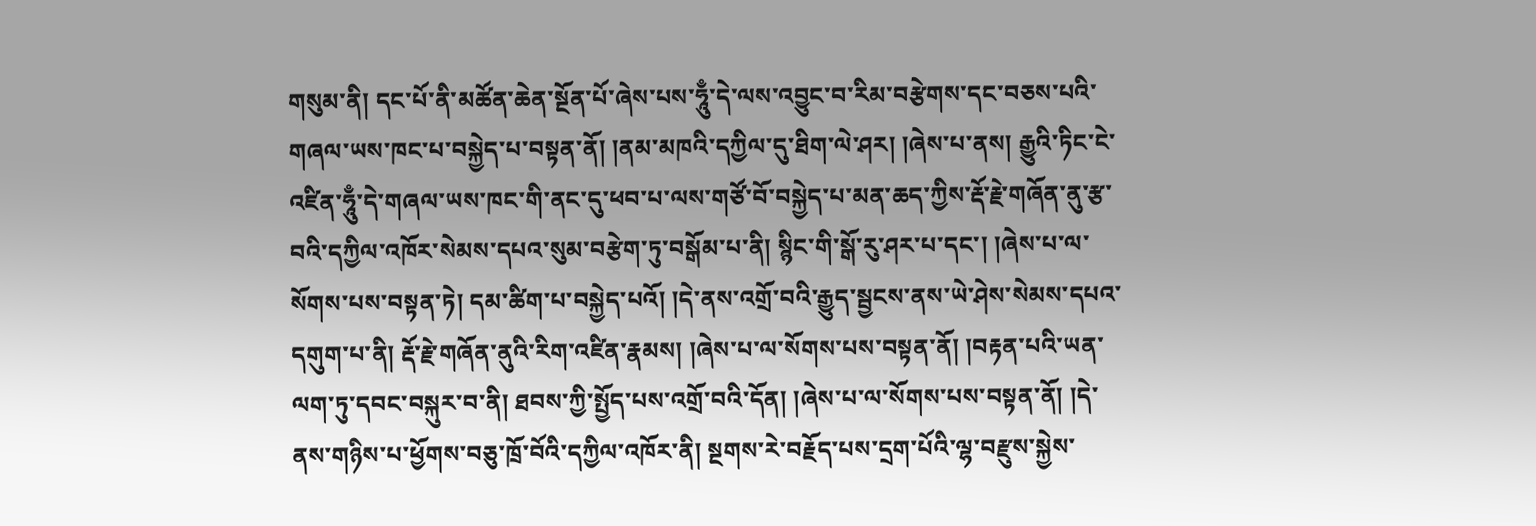གསུམ་ནི། དང་པོ་ནི་མཚོན་ཆེན་སྔོན་པོ་ཞེས་པས་ཧཱུྃ་དེ་ལས་འབྱུང་བ་རིམ་བརྩེགས་དང་བཅས་པའི་གཞལ་ཡས་ཁང་པ་བསྐྱེད་པ་བསྟན་ནོ། །ནམ་མཁའི་དཀྱིལ་དུ་ཐིག་ལེ་ཤར། །ཞེས་པ་ནས། རྒྱུའི་ཏིང་ངེ་འཛིན་ཧཱུྃ་དེ་གཞལ་ཡས་ཁང་གི་ནང་དུ་ཕབ་པ་ལས་གཙོ་བོ་བསྐྱེད་པ་མན་ཆད་ཀྱིས་རྡོ་རྗེ་གཞོན་ནུ་རྩ་བའི་དཀྱིལ་འཁོར་སེམས་དཔའ་སུམ་བརྩེག་ཏུ་བསྒོམ་པ་ནི། སྙིང་གི་སྒོ་རུ་ཤར་པ་དང་། །ཞེས་པ་ལ་སོགས་པས་བསྟན་ཏེ། དམ་ཚིག་པ་བསྐྱེད་པའོ། །དེ་ནས་འགྲོ་བའི་རྒྱུད་སྦྱངས་ནས་ཡེ་ཤེས་སེམས་དཔའ་དགུག་པ་ནི། རྡོ་རྗེ་གཞོན་ནུའི་རིག་འཛིན་རྣམས། །ཞེས་པ་ལ་སོགས་པས་བསྟན་ནོ། །བརྟན་པའི་ཡན་ལག་ཏུ་དབང་བསྐུར་བ་ནི། ཐབས་ཀྱི་སྤྱོད་པས་འགྲོ་བའི་དོན། །ཞེས་པ་ལ་སོགས་པས་བསྟན་ནོ། །དེ་ནས་གཉིས་པ་ཕྱོགས་བཅུ་ཁྲོ་བོའི་དཀྱིལ་འཁོར་ནི། སྔགས་རེ་བརྗོད་པས་དྲག་པོའི་ལྷ་བརྫུས་སྐྱེས་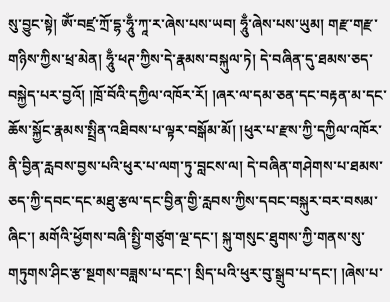སུ་བྱུང་སྟེ། ཨོཾ་བཛྲ་ཀྲོ་དྷ་ཧཱུྃ་ཀཱ་ར་ཞེས་པས་ཡབ། ཧཱུྃ་ཞེས་པས་ཡུམ། གརྫ་གརྫ་གཉིས་ཀྱིས་ཕྲ་མེན། ཧཱུྃ་ཕཊ་ཀྱིས་དེ་རྣམས་བསྐུལ་ཏེ། དེ་བཞིན་དུ་ཐམས་ཅད་བསྐྱེད་པར་བྱའོ། །ཁྲོ་བོའི་དཀྱིལ་འཁོར་རོ། །ཞར་ལ་དམ་ཅན་དང་བརྟན་མ་དང་ཆོས་སྐྱོང་རྣམས་སྤྲིན་འཐིབས་པ་ལྟར་བསྒོམ་མོ། །ཕུར་པ་རྫས་ཀྱི་དཀྱིལ་འཁོར་ནི་བྱིན་རླབས་བྱས་པའི་ཕུར་པ་ལག་ཏུ་བླངས་ལ། དེ་བཞིན་གཤེགས་པ་ཐམས་ཅད་ཀྱི་དབང་དང་མཐུ་རྩལ་དང་བྱིན་གྱི་རླབས་ཀྱིས་དབང་བསྐུར་བར་བསམ་ཞིང་། མགོའི་ཕྱོགས་བཞི་སྤྱི་གཙུག་ལྔ་དང་། སྐུ་གསུང་ཐུགས་ཀྱི་གནས་སུ་གཏུགས་ཤིང་རྩ་སྔགས་བཟླས་པ་དང་། སྲིད་པའི་ཕུར་བུ་སྒྲུབ་པ་དང་། །ཞེས་པ་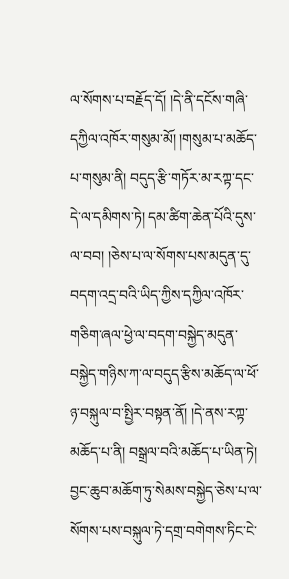ལ་སོགས་པ་བརྗོད་དོ། །དེ་ནི་དངོས་གཞི་དཀྱིལ་འཁོར་གསུམ་མོ། །གསུམ་པ་མཆོད་པ་གསུམ་ནི། བདུད་རྩི་གཏོར་མ་རཀྟ་དང་དེ་ལ་དམིགས་ཏེ། དམ་ཚིག་ཆེན་པོའི་དུས་ལ་བབ། །ཅེས་པ་ལ་སོགས་པས་མདུན་དུ་བདག་འདྲ་བའི་ཡིད་ཀྱིས་དཀྱིལ་འཁོར་གཅིག་ཞལ་ཕྱེ་ལ་བདག་བསྐྱེད་མདུན་བསྐྱེད་གཉིས་ཀ་ལ་བདུད་རྩིས་མཆོད་ལ་ཕོ་ཉ་བསྐུལ་བ་སྤྱིར་བསྟན་ནོ། །དེ་ནས་རཀྟ་མཆོད་པ་ནི། བསྒྲལ་བའི་མཆོད་པ་ཡིན་ཏེ། བྱང་ཆུབ་མཆོག་ཏུ་སེམས་བསྐྱེད་ཅེས་པ་ལ་སོགས་པས་བསྐུལ་ཏེ་དགྲ་བགེགས་ཏིང་ངེ་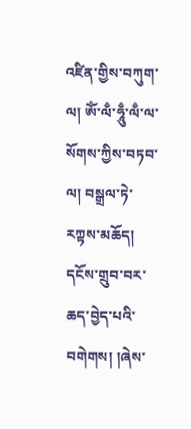འཛིན་གྱིས་བཀུག་ལ། ཨོཾ་ལྃ་ཧཱུྃ་ལྃ་ལ་སོགས་ཀྱིས་བཏབ་ལ། བསྒྲལ་ཏེ་རཀྟས་མཆོད། དངོས་གྲུབ་བར་ཆད་བྱེད་པའི་བགེགས། །ཞེས་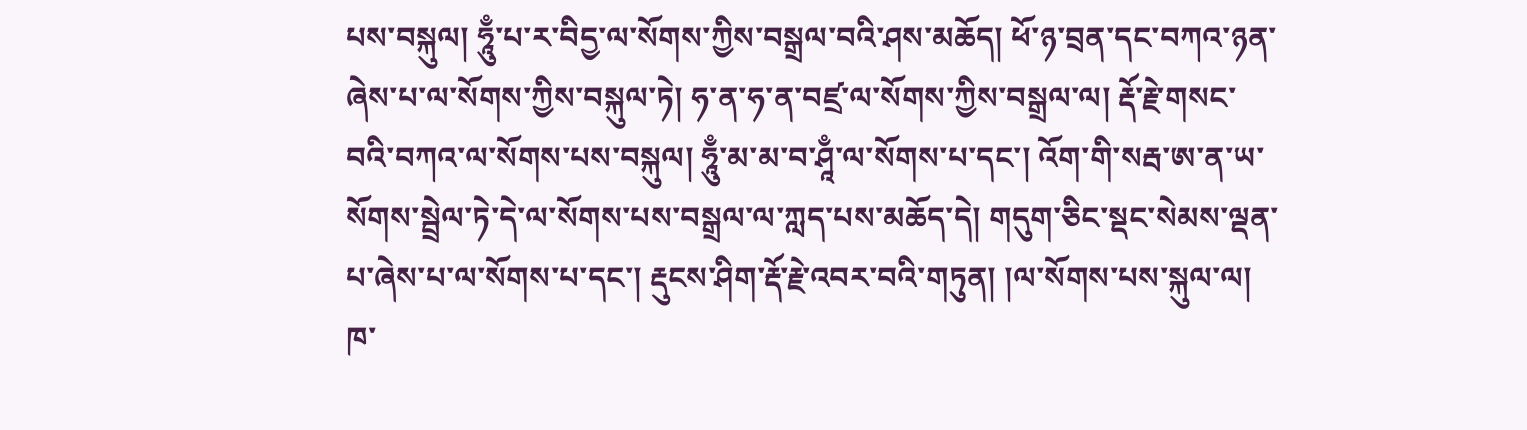པས་བསྐུལ། ཧཱུྃ་པ་ར་བིདྱ་ལ་སོགས་ཀྱིས་བསྒྲལ་བའི་ཤས་མཆོད། ཕོ་ཉ་བྲན་དང་བཀའ་ཉན་ཞེས་པ་ལ་སོགས་ཀྱིས་བསྐུལ་ཏེ། ཧ་ན་ཧ་ན་བཛྲ་ལ་སོགས་ཀྱིས་བསྒྲལ་ལ། རྡོ་རྗེ་གསང་བའི་བཀའ་ལ་སོགས་པས་བསྐུལ། ཧཱུྃ་མ་མ་བ་ཤཱྃ་ལ་སོགས་པ་དང་། འོག་གི་སརྦ་ཨ་ན་ཡ་སོགས་སྦྲེལ་ཏེ་དེ་ལ་སོགས་པས་བསྒྲལ་ལ་ཀླད་པས་མཆོད་དེ། གདུག་ཅིང་སྡང་སེམས་ལྡན་པ་ཞེས་པ་ལ་སོགས་པ་དང་། རྡུངས་ཤིག་རྡོ་རྗེ་འབར་བའི་གཏུན། །ལ་སོགས་པས་སྐུལ་ལ། ཁ་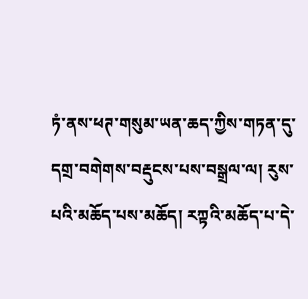ཏཾ་ནས་ཕཊ་གསུམ་ཡན་ཆད་ཀྱིས་གཏན་དུ་དགྲ་བགེགས་བརྡུངས་པས་བསྒྲལ་ལ། རུས་པའི་མཆོད་པས་མཆོད། རཀྟའི་མཆོད་པ་དེ་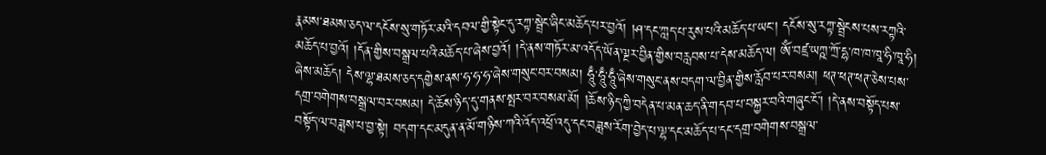རྣམས་ཐམས་ཅད་ལ་དངོས་སུ་གཏོར་མའི་དབལ་གྱི་སྟེང་དུ་རཀྟ་སྦྲེང་ཞིང་མཆོད་པར་བྱའོ། །ཤ་དང་ཀླད་པ་རུས་པའི་མཆོད་པ་ཡང་། དངོས་སུ་རཀྟ་སྦྲེངས་པས་རཀྟའི་མཆོད་པ་བྱའོ། །དོན་གྱིས་བསྒྲལ་པའི་མཆོད་པ་ཞེས་བྱའོ། །དེ་ནས་གཏོར་མ་འདོད་ཡོན་ལྔར་བྱིན་གྱིས་བརླབས་པ་དེས་མཆོད་ལ། ཨོཾ་བཛྲ་ཡཀྵ་ཀྲོ་དྷ་ཁ་ཁ་ཁཱ་ཧི་ཁཱ་ཧི། ཞེས་མཆོད། དེས་ལྷ་ཐམས་ཅད་དགྱེས་ནས་ཧ་ཧ་ཧ་ཞེས་གསུང་བར་བསམ། ཧཱུྃ་ཧཱུྃ་ཧཱུྃ་ཞེས་གསུང་ནས་བདག་ལ་བྱིན་གྱིས་རློབ་པར་བསམ། ཕཊ་ཕཊ་ཕཊ་ཅེས་པས་དགྲ་བགེགས་བསྒྲལ་བར་བསམ། དེ་ཆོས་ཉིད་དུ་གནས་སྤར་བར་བསམ་མོ། །ཆོས་ཉིད་ཀྱི་བདེན་པ་མན་ཆད་ནི་གདབ་པ་བསྐྱར་བའི་གཞུང་ངོ་། །དེ་ནས་བསྟོད་པས་བསྟོད་ལ་བཟླས་པ་བྱ་སྟེ། བདག་དང་མདུན་ན་མོ་གཉིས་ཀའི་འོད་འཕྲོ་འདུ་དང་བཟླས་རོག་བྱེད་པ་ལྷ་དང་མཆོད་པ་དང་དགྲ་བགེགས་བསྒྲལ་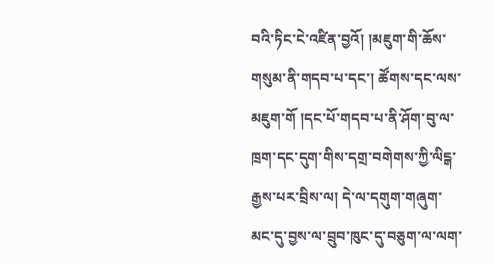བའི་ཏིང་ངེ་འཛིན་བྱའོ། །མཇུག་གི་ཆོས་གསུམ་ནི་གདབ་པ་དང་། ཚོགས་དང་ལས་མཇུག་གོ །དང་པོ་གདབ་པ་ནི་ཤོག་བུ་ལ་ཁྲག་དང་དུག་གིས་དགྲ་བགེགས་ཀྱི་ལིངྒ་རྒྱས་པར་བྲིས་ལ། དེ་ལ་དགུག་གཞུག་མང་དུ་བྱས་ལ་བྲུབ་ཁུང་དུ་བཅུག་ལ་ལག་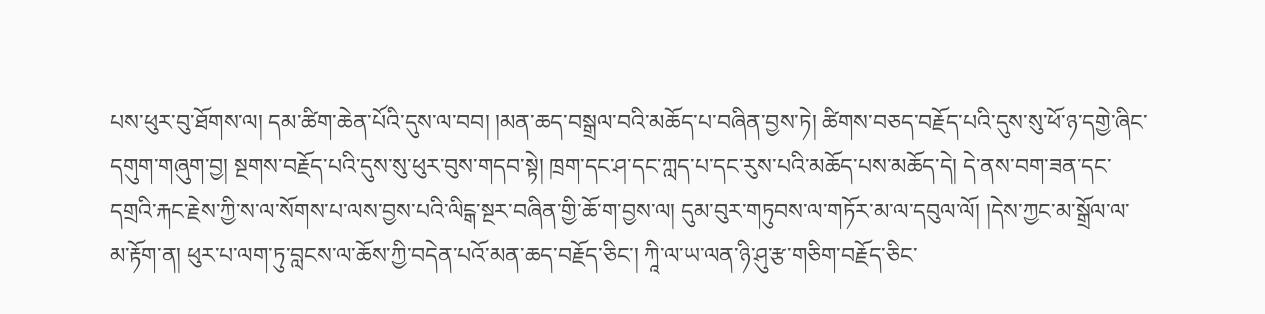པས་ཕུར་བུ་ཐོགས་ལ། དམ་ཚིག་ཆེན་པོའི་དུས་ལ་བབ། །མན་ཆད་བསྒྲལ་བའི་མཆོད་པ་བཞིན་བྱས་ཏེ། ཚིགས་བཅད་བརྗོད་པའི་དུས་སུ་ཕོ་ཉ་དགྱེ་ཞིང་དགུག་གཞུག་བྱ། སྔགས་བརྗོད་པའི་དུས་སུ་ཕུར་བུས་གདབ་སྟེ། ཁྲག་དང་ཤ་དང་ཀླད་པ་དང་རུས་པའི་མཆོད་པས་མཆོད་དེ། དེ་ནས་བག་ཟན་དང་དགྲའི་རྐང་རྗེས་ཀྱི་ས་ལ་སོགས་པ་ལས་བྱས་པའི་ལིངྒ་སྔར་བཞིན་གྱི་ཆོ་ག་བྱས་ལ། དུམ་བུར་གཏུབས་ལ་གཏོར་མ་ལ་དབུལ་ལོ། །དེས་ཀྱང་མ་སྒྲོལ་ལ་མ་རྟོག་ན། ཕུར་པ་ལག་ཏུ་བླངས་ལ་ཆོས་ཀྱི་བདེན་པའོ་མན་ཆད་བརྗོད་ཅིང་། ཀཱི་ལ་ཡ་ལན་ཉི་ཤུ་རྩ་གཅིག་བརྗོད་ཅིང་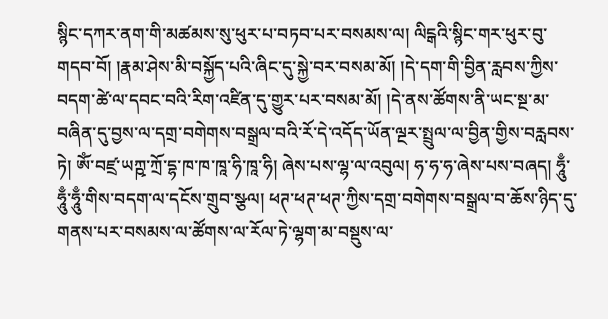སྙིང་དཀར་ནག་གི་མཚམས་སུ་ཕུར་པ་བཏབ་པར་བསམས་ལ། ལིངྒའི་སྙིང་གར་ཕུར་བུ་གདབ་བོ། །རྣམ་ཤེས་མི་བསྐྱོད་པའི་ཞིང་དུ་སྐྱེ་བར་བསམ་མོ། །དེ་དག་གི་བྱིན་རླབས་ཀྱིས་བདག་ཚེ་ལ་དབང་བའི་རིག་འཛིན་དུ་གྱུར་པར་བསམ་མོ། །དེ་ནས་ཚོགས་ནི་ཡང་སྔ་མ་བཞིན་དུ་བྱས་ལ་དགྲ་བགེགས་བསྒྲལ་བའི་རོ་དེ་འདོད་ཡོན་ལྔར་སྤྲུལ་ལ་བྱིན་གྱིས་བརླབས་ཏེ། ཨོཾ་བཛྲ་ཡཀྵ་ཀྲོ་དྷ་ཁ་ཁ་ཁཱ་ཧི་ཁཱ་ཧི། ཞེས་པས་ལྷ་ལ་འབུལ། ཧ་ཧ་ཧ་ཞེས་པས་བཞད། ཧཱུྃ་ཧཱུྃ་ཧཱུྃ་གིས་བདག་ལ་དངོས་གྲུབ་སྩལ། ཕཊ་ཕཊ་ཕཊ་ཀྱིས་དགྲ་བགེགས་བསྒྲལ་བ་ཆོས་ཉིད་དུ་གནས་པར་བསམས་ལ་ཚོགས་ལ་རོལ་ཏེ་ལྷག་མ་བསྡུས་ལ་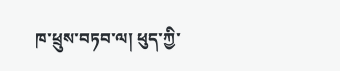ཁ་ཕྲུས་བཏབ་ལ། ཕུད་ཀྱི་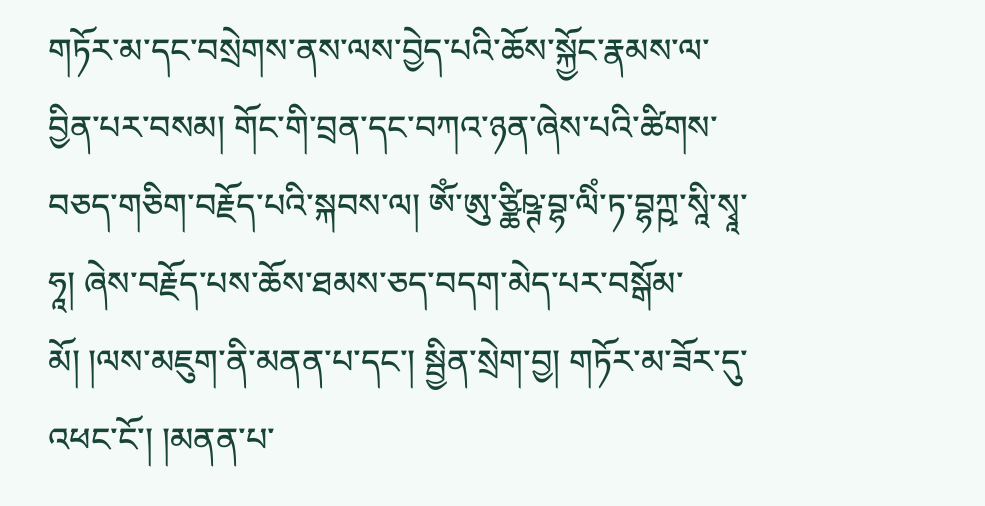གཏོར་མ་དང་བསྲེགས་ནས་ལས་བྱེད་པའི་ཆོས་སྐྱོང་རྣམས་ལ་བྱིན་པར་བསམ། གོང་གི་བྲན་དང་བཀའ་ཉན་ཞེས་པའི་ཚིགས་བཅད་གཅིག་བརྗོད་པའི་སྐབས་ལ། ཨོཾ་ཨུ་ཙྪིཥྚ་བྷ་ལིཾ་ཏ་བྷཀྵ་སཱི་སྭཱ་ཧཱ། ཞེས་བརྗོད་པས་ཆོས་ཐམས་ཅད་བདག་མེད་པར་བསྒོམ་མོ། །ལས་མཇུག་ནི་མནན་པ་དང་། སྦྱིན་སྲེག་བྱ། གཏོར་མ་ཟོར་དུ་འཕང་ངོ་། །མནན་པ་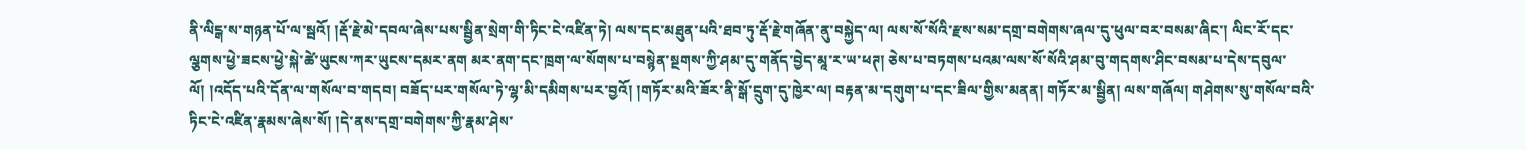ནི་ལིངྒ་ས་གཉན་པོ་ལ་སྦའོ། །རྡོ་རྗེ་མེ་དབལ་ཞེས་པས་སྦྱིན་སྲེག་གི་ཏིང་ངེ་འཛིན་ཏེ། ལས་དང་མཐུན་པའི་ཐབ་ཏུ་རྡོ་རྗེ་གཞོན་ནུ་བསྐྱེད་ལ། ལས་སོ་སོའི་རྫས་སམ་དགྲ་བགེགས་ཞལ་དུ་ཕུལ་བར་བསམ་ཞིང་། ལིང་རོ་དང་ལྕགས་ཕྱེ་ཟངས་ཕྱེ་སྐེ་ཚེ་ཡུངས་ཀར་ཡུངས་དམར་ནག མར་ནག་དང་ཁྲག་ལ་སོགས་པ་བསྙེན་སྔགས་ཀྱི་ཤམ་དུ་གནོད་བྱེད་མཱ་ར་ཡ་ཕཊ། ཅེས་པ་བཏགས་པའམ་ལས་སོ་སོའི་ཤམ་བུ་གདགས་ཤིང་བསམ་པ་དེས་དབུལ་ལོ། །འདོད་པའི་དོན་ལ་གསོལ་བ་གདབ། བཟོད་པར་གསོལ་ཏེ་ལྷ་མི་དམིགས་པར་བྱའོ། །གཏོར་མའི་ཟོར་ནི་སྒོ་དྲུག་དུ་ཁྱེར་ལ། བརྟན་མ་དགུག་པ་དང་ཟིལ་གྱིས་མནན། གཏོར་མ་སྦྱིན། ལས་གཞོལ། གཤེགས་སུ་གསོལ་བའི་ཏིང་ངེ་འཛིན་རྣམས་ཞེས་སོ། །དེ་ནས་དགྲ་བགེགས་ཀྱི་རྣམ་ཤེས་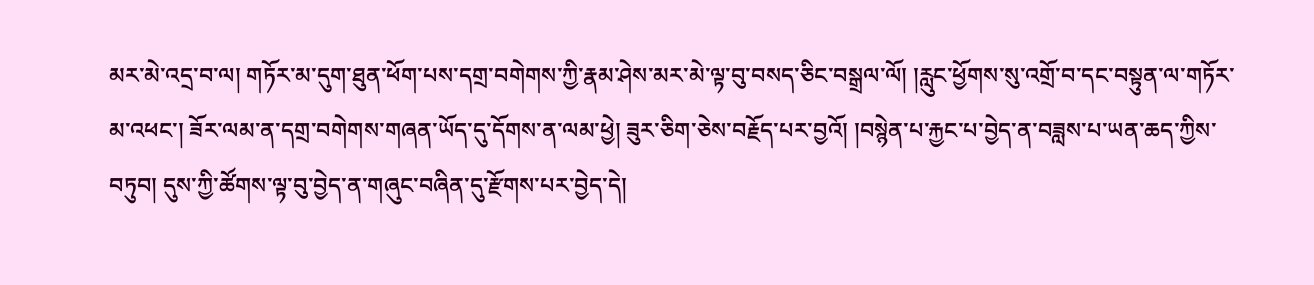མར་མེ་འདྲ་བ་ལ། གཏོར་མ་དུག་ཐུན་ཕོག་པས་དགྲ་བགེགས་ཀྱི་རྣམ་ཤེས་མར་མེ་ལྟ་བུ་བསད་ཅིང་བསྒྲལ་ལོ། །རླུང་ཕྱོགས་སུ་འགྲོ་བ་དང་བསྟུན་ལ་གཏོར་མ་འཕང་། ཟོར་ལམ་ན་དགྲ་བགེགས་གཞན་ཡོད་དུ་དོགས་ན་ལམ་ཕྱེ། ཟུར་ཅིག་ཅེས་བརྗོད་པར་བྱའོ། །བསྙེན་པ་རྐྱང་པ་བྱེད་ན་བཟླས་པ་ཡན་ཆད་ཀྱིས་བཏུབ། དུས་ཀྱི་ཚོགས་ལྟ་བུ་བྱེད་ན་གཞུང་བཞིན་དུ་རྫོགས་པར་བྱེད་དེ།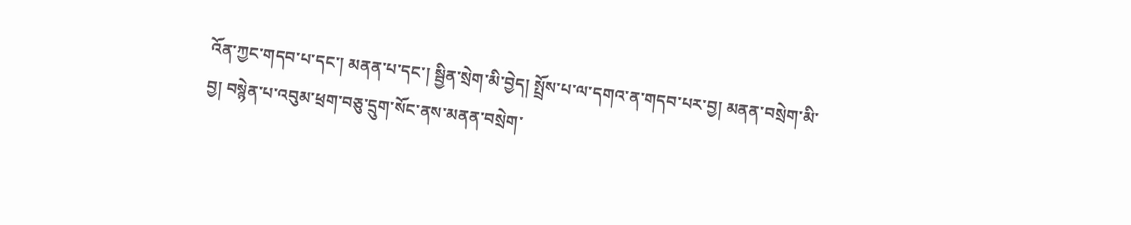འོན་ཀྱང་གདབ་པ་དང་། མནན་པ་དང་། སྦྱིན་སྲེག་མི་བྱེད། སྤྲོས་པ་ལ་དགའ་ན་གདབ་པར་བྱ། མནན་བསྲེག་མི་བྱ། བསྙེན་པ་འབུམ་ཕྲག་བཅུ་དྲུག་སོང་ནས་མནན་བསྲེག་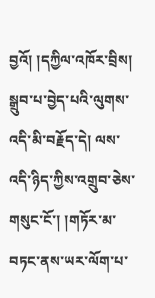བྱའོ། །དཀྱིལ་འཁོར་བྲིས། སྒྲུབ་པ་བྱེད་པའི་ལུགས་འདི་མི་བརྗོད་དེ། ལས་འདི་ཉིད་ཀྱིས་འགྲུབ་ཅེས་གསུང་ངོ་། །གཏོར་མ་བཏང་ནས་ཡར་ལོག་པ་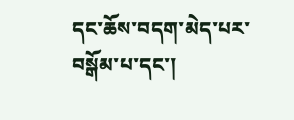དང་ཆོས་བདག་མེད་པར་བསྒོམ་པ་དང་།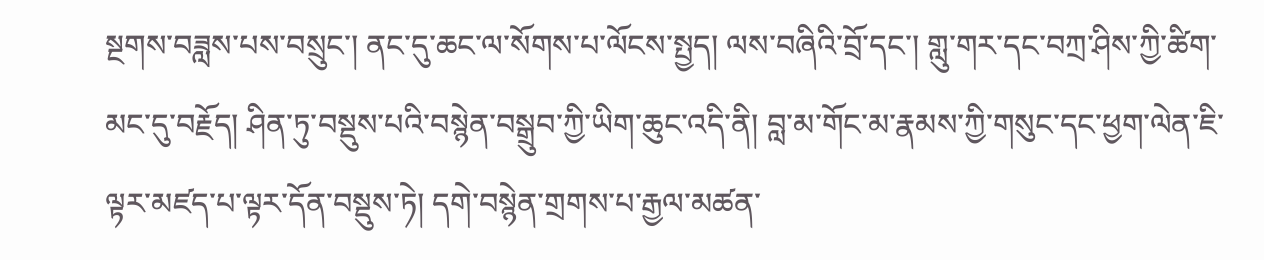སྔགས་བཟླས་པས་བསྲུང་། ནང་དུ་ཆང་ལ་སོགས་པ་ལོངས་སྤྱད། ལས་བཞིའི་བྲོ་དང་། གླུ་གར་དང་བཀྲ་ཤིས་ཀྱི་ཚིག་མང་དུ་བརྗོད། ཤིན་ཏུ་བསྡུས་པའི་བསྙེན་བསྒྲུབ་ཀྱི་ཡིག་ཆུང་འདི་ནི། བླ་མ་གོང་མ་རྣམས་ཀྱི་གསུང་དང་ཕྱག་ལེན་ཇི་ལྟར་མཛད་པ་ལྟར་དོན་བསྡུས་ཏེ། དགེ་བསྙེན་གྲགས་པ་རྒྱལ་མཚན་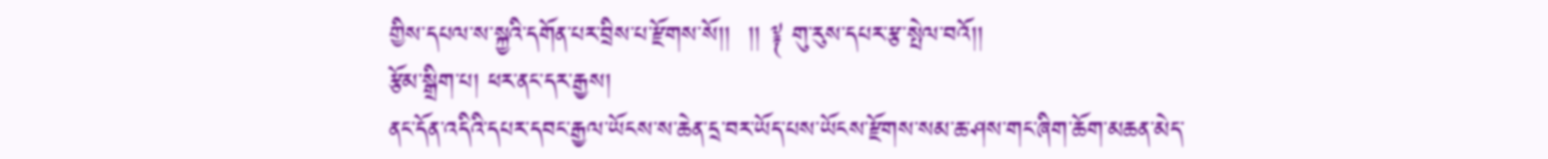གྱིས་དཔལ་ས་སྐྱའི་དགོན་པར་བྲིས་པ་རྫོགས་སོ།།  །། ༈ གུ་རུས་དཔར་རྩ་སྤེལ་བའོ།།
རྩོམ་སྒྲིག་པ། ཕར་ནང་དར་རྒྱས།
ནང་དོན་འདིའི་དཔར་དབང་རྒྱལ་ཡོངས་ས་ཆེན་དྲ་བར་ཡོད་པས་ཡོངས་རྫོགས་སམ་ཆ་ཤས་གང་ཞིག་ཆོག་མཆན་མེད་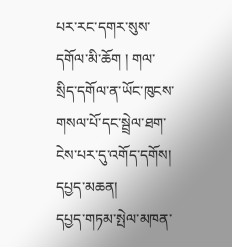པར་རང་དགར་སུས་དགོལ་མི་ཆོག ། གལ་སྲིད་དགོལ་ན་ཡོང་ཁུངས་གསལ་པོ་དང་སྦྲེལ་ཐག་ངེས་པར་དུ་འགོད་དགོས།
དཔྱད་མཆན།
དཔྱད་གཏམ་སྤེལ་མཁན་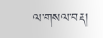ལ་གསལ་བརྡ།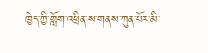ཁྱེད་ཀྱི་གློག་འཕྲིན་ས་གནས་ཀུན་པོར་མི་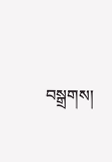བསྒྲགས།